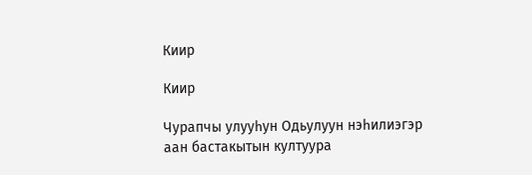Киир

Киир

Чурапчы улууһун Одьулуун нэһилиэгэр аан бастакытын култуура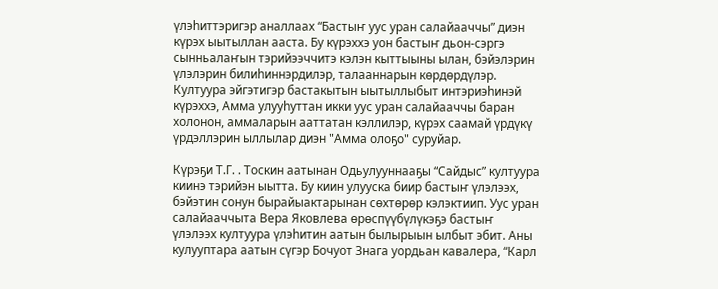үлэһиттэригэр аналлаах “Бастыҥ уус уран салайааччы” диэн күрэх ыытыллан ааста. Бу күрэххэ уон бастыҥ дьон-сэргэ сынньалаҥын тэрийээччитэ кэлэн кыттыыны ылан, бэйэлэрин үлэлэрин билиһиннэрдилэр, талааннарын көрдөрдүлэр. Култуура эйгэтигэр бастакытын ыытыллыбыт интэриэһинэй күрэххэ, Амма улууһуттан икки уус уран салайааччы баран холонон, аммаларын ааттатан кэллилэр, күрэх саамай үрдүкү үрдэллэрин ыллылар диэн "Амма олоҕо" суруйар.

Күрэҕи Т.Г. . Тоскин аатынан Одьулууннааҕы “Сайдыс” култуура киинэ тэрийэн ыытта. Бу киин улууска биир бастыҥ үлэлээх, бэйэтин сонун бырайыактарынан сөхтөрөр кэлэктиип. Уус уран салайааччыта Вера Яковлева өрөспүүбүлүкэҕэ бастыҥ үлэлээх култуура үлэһитин аатын былырыын ылбыт эбит. Аны кулууптара аатын сүгэр Бочуот Знага уордьан кавалера, “Карл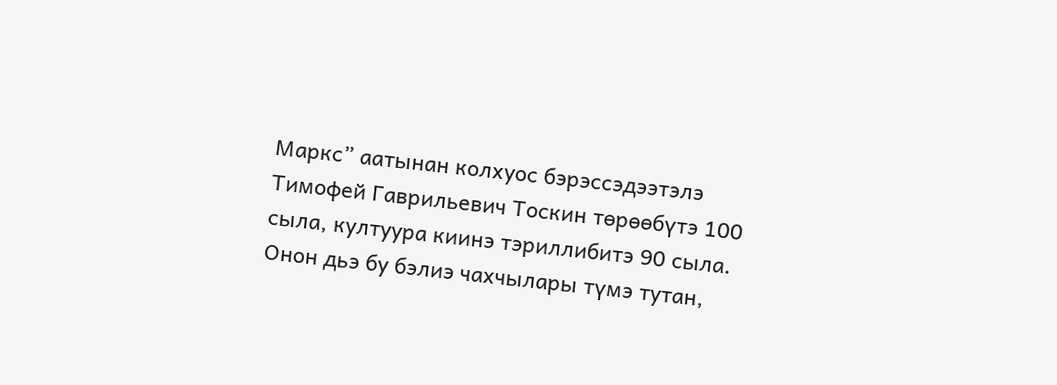Маркс” аатынан колхуос бэрэссэдээтэлэ Тимофей Гаврильевич Тоскин төрөөбүтэ 100 сыла, култуура киинэ тэриллибитэ 90 сыла. Онон дьэ бу бэлиэ чахчылары түмэ тутан,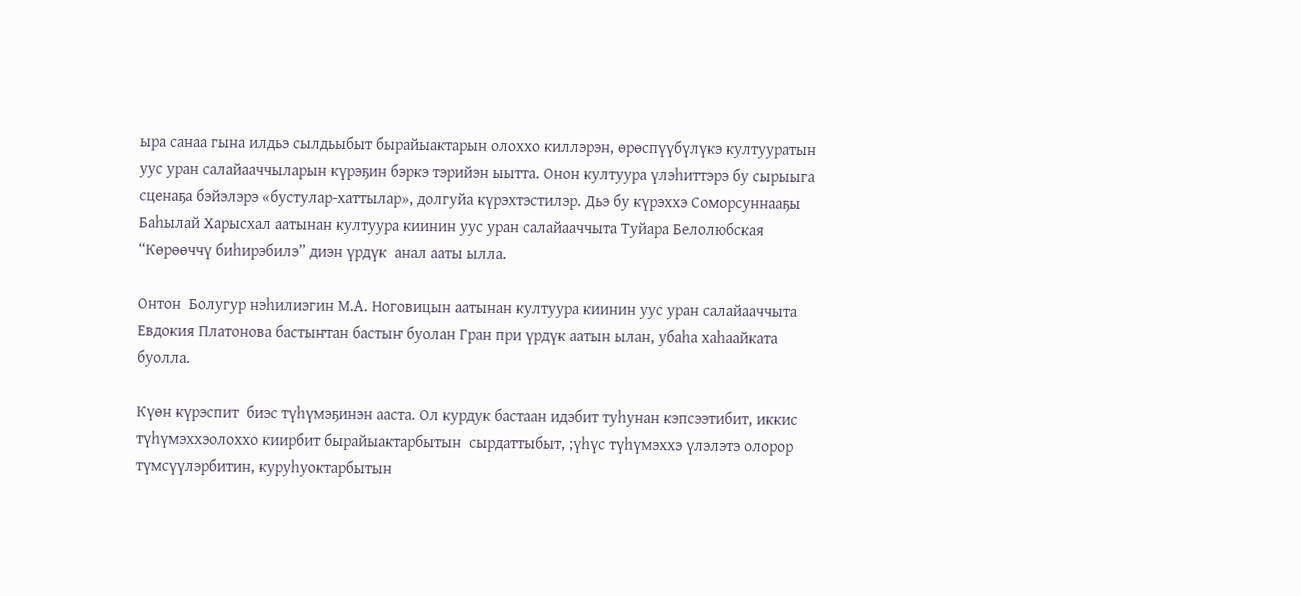ыра санаа гына илдьэ сылдьыбыт бырайыактарын олоххо киллэрэн, өрөспүүбүлүкэ култууратын уус уран салайааччыларын күрэҕин бэркэ тэрийэн ыытта. Онон култуура үлэһиттэрэ бу сырыыга сценаҕа бэйэлэрэ «бустулар-хаттылар», долгуйа күрэхтэстилэр. Дьэ бу күрэххэ Соморсуннааҕы Баһылай Харысхал аатынан култуура киинин уус уран салайааччыта Туйара Белолюбская  “Көрөөччү биһирэбилэ” диэн үрдүк  анал ааты ылла.

Онтон  Болугур нэһилиэгин М.А. Ноговицын аатынан култуура киинин уус уран салайааччыта Евдокия Платонова бастыҥтан бастыҥ буолан Гран при үрдүк аатын ылан, убаһа хаһаайката буолла.

Күөн күрэспит  биэс түһүмэҕинэн ааста. Ол курдук бастаан идэбит туһунан кэпсээтибит, иккис түһүмэххэолоххо киирбит бырайыактарбытын  сырдаттыбыт, ;үһүс түһүмэххэ үлэлэтэ олорор түмсүүлэрбитин, куруһуоктарбытын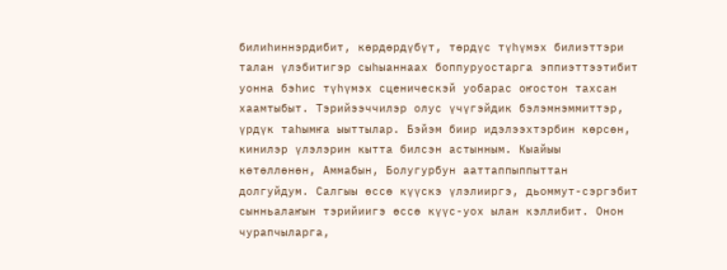билиһиннэрдибит, көрдөрдүбүт, төрдүс түһүмэх билиэттэри талан үлэбитигэр сыһыаннаах боппуруостарга эппиэттээтибит уонна бэһис түһүмэх сценическэй уобарас оҥостон тахсан хаамтыбыт. Тэрийээччилэр олус үчүгэйдик бэлэмнэммиттэр, үрдүк таһымҥа ыыттылар. Бэйэм биир идэлээхтэрбин көрсөн, кинилэр үлэлэрин кытта билсэн астынным. Кыайыы көтөллөнөн, Аммабын, Болугурбун ааттаппыппыттан долгуйдум. Салгыы өссө күүскэ үлэлииргэ, дьоммут-сэргэбит сынньалаҥын тэрийиигэ өссө күүс-уох ылан кэллибит. Онон чурапчыларга,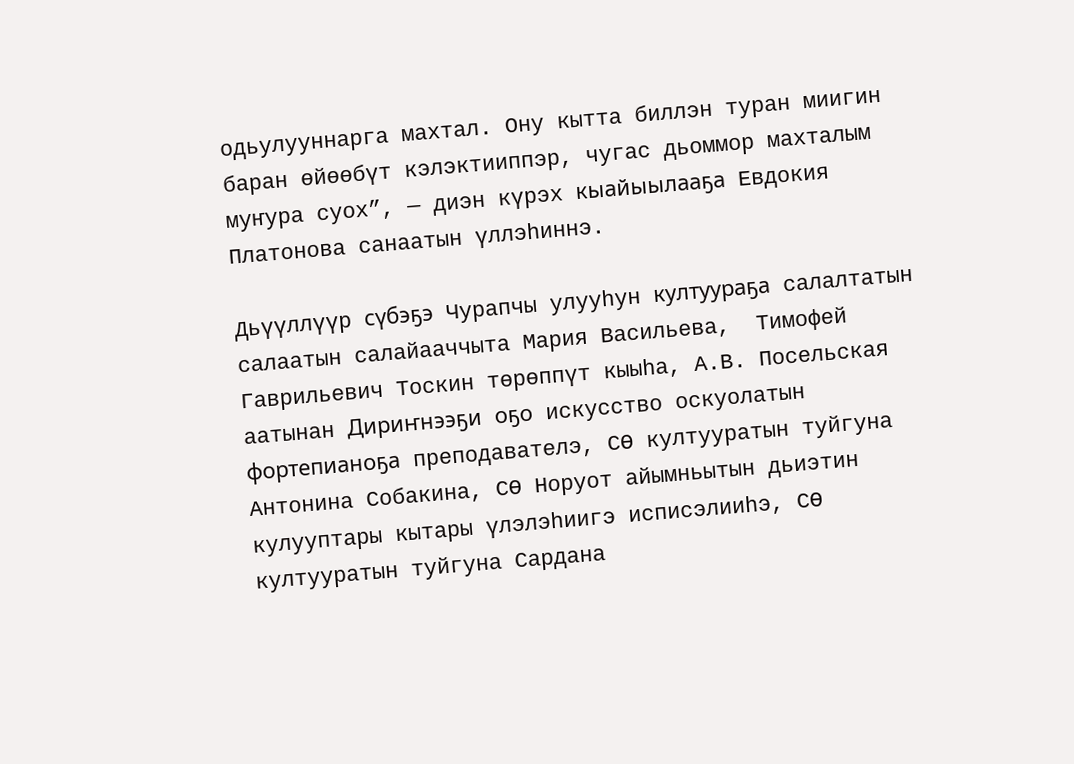одьулууннарга махтал. Ону кытта биллэн туран миигин баран өйөөбүт кэлэктииппэр, чугас дьоммор махталым муҥура суох”, — диэн күрэх кыайыылааҕа Евдокия Платонова санаатын үллэһиннэ.

Дьүүллүүр сүбэҕэ Чурапчы улууһун култуураҕа салалтатын салаатын салайааччыта Мария Васильева,  Тимофей Гаврильевич Тоскин төрөппүт кыыһа, А.В. Посельская аатынан Дириҥнээҕи оҕо искусство оскуолатын фортепианоҕа преподавателэ, СӨ култууратын туйгуна Антонина Собакина, СӨ Норуот айымньытын дьиэтин кулууптары кытары үлэлэһиигэ исписэлииһэ, СӨ култууратын туйгуна Сардана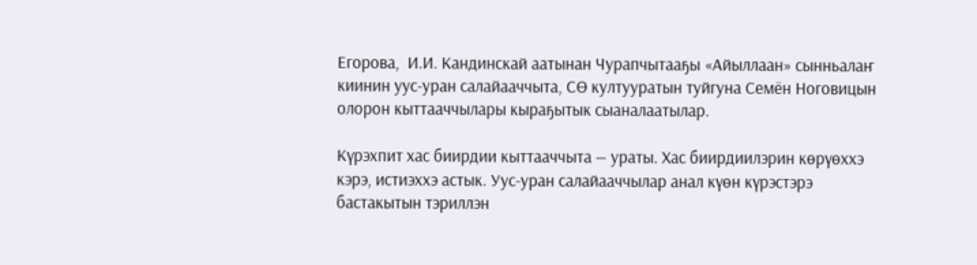Егорова,  И.И. Кандинскай аатынан Чурапчытааҕы «Айыллаан» сынньалаҥ киинин уус-уран салайааччыта, СӨ култууратын туйгуна Семён Ноговицын  олорон кыттааччылары кыраҕытык сыаналаатылар.

Күрэхпит хас биирдии кыттааччыта — ураты. Хас биирдиилэрин көрүөххэ кэрэ, истиэххэ астык. Уус-уран салайааччылар анал күөн күрэстэрэ бастакытын тэриллэн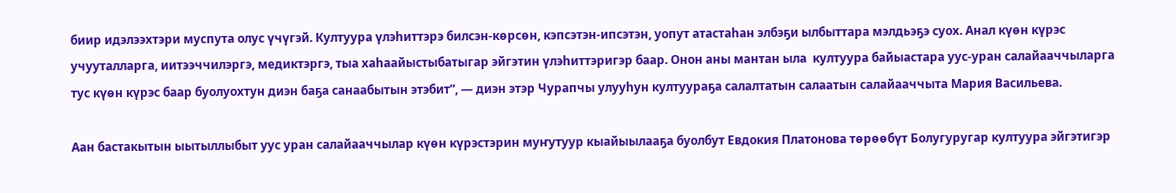биир идэлээхтэри муспута олус үчүгэй. Култуура үлэһиттэрэ билсэн-көрсөн, кэпсэтэн-ипсэтэн, уопут атастаһан элбэҕи ылбыттара мэлдьэҕэ суох. Анал күөн күрэс учууталларга, иитээччилэргэ, медиктэргэ, тыа хаһаайыстыбатыгар эйгэтин үлэһиттэригэр баар. Онон аны мантан ыла  култуура байыастара уус-уран салайааччыларга тус күөн күрэс баар буолуохтун диэн баҕа санаабытын этэбит”, — диэн этэр Чурапчы улууһун култуураҕа салалтатын салаатын салайааччыта Мария Васильева.

Аан бастакытын ыытыллыбыт уус уран салайааччылар күөн күрэстэрин муҥутуур кыайыылааҕа буолбут Евдокия Платонова төрөөбүт Болугуругар култуура эйгэтигэр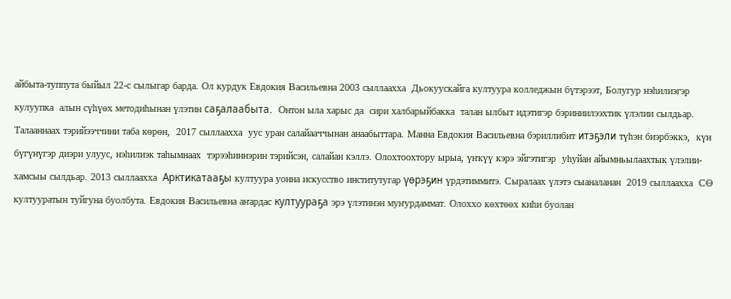айбыта-туппута быйыл 22-с сылыгар барда. Ол курдук Евдокия Васильевна 2003 сыллаахха  Дьокуускайга култуура колледжын бүтэрээт, Болугур нэһилиэгэр  кулуупка  алын сүһүөх методиһынан үлэтин саҕалаабыта.  Онтон ыла харыс да  сири халбарыйбакка  талан ылбыт идэтигэр бэриниилээхтик үлэлии сылдьар. Талааннаах тэрийээччини таба көрөн,  2017 сыллаахха  уус уран салайааччынан анаабыттара. Манна Евдокия Васильевна бэриллибит итэҕэли түһэн биэрбэккэ,  күн бүгүнүгэр диэри улуус, нэһилиэк таһымнаах  тэрээһиннэрин тэрийсэн, салайан кэллэ. Олохтоохтору ырыа, үҥкүү кэрэ эйгэтигэр  уһуйан айымньылаахтык үлэлии-хамсыы сылдьар. 2013 сыллаахха  Арктикатааҕы култуура уонна искусство институтугар үөрэҕин үрдэтиммитэ. Сыралаах үлэтэ сыаналанан  2019 сыллаахха  СӨ култууратын туйгуна буолбута. Евдокия Васильевна аҥардас култуураҕа эрэ үлэтинэн муҥурдаммат. Олоххо көхтөөх киһи буолан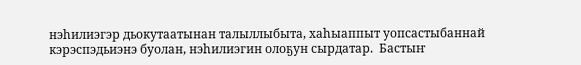нэһилиэгэр дьокутаатынан талыллыбыта, хаһыаппыт уопсастыбаннай кэрэспэдьиэнэ буолан, нэһилиэгин олоҕун сырдатар.  Бастыҥ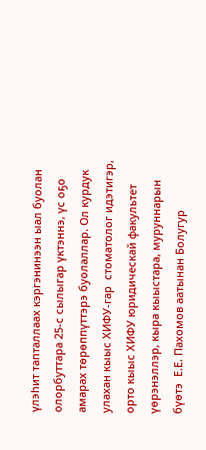үлэһит тапталлаах кэргэнинээн ыал буолан олорбуттара 25-с сылыгар үктэннэ, үс оҕо амарах төрөппүттэрэ буолаллар. Ол курдук  улахан кыыс ХИФУ-гар  стоматолог идэтигэр, орто кыыс ХИФУ юридическай факультет үөрэнэллэр, кыра кыыстара, муруннарын бүөтэ  Е.Е. Пахомов аатынан Болугур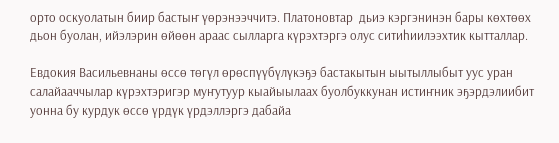орто оскуолатын биир бастыҥ үөрэнээччитэ. Платоновтар  дьиэ кэргэнинэн бары көхтөөх дьон буолан, ийэлэрин өйөөн араас сылларга күрэхтэргэ олус ситиһиилээхтик кытталлар.

Евдокия Васильевнаны өссө төгүл өрөспүүбүлүкэҕэ бастакытын ыытыллыбыт уус уран салайааччылар күрэхтэригэр муҥутуур кыайыылаах буолбуккунан истиҥник эҕэрдэлиибит уонна бу курдук өссө үрдүк үрдэллэргэ дабайа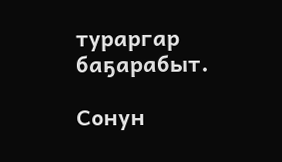тураргар баҕарабыт.

Сонун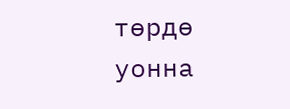төрдө уонна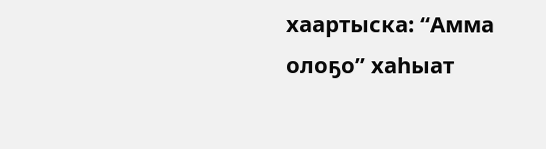хаартыска: “Амма олоҕо” хаһыат